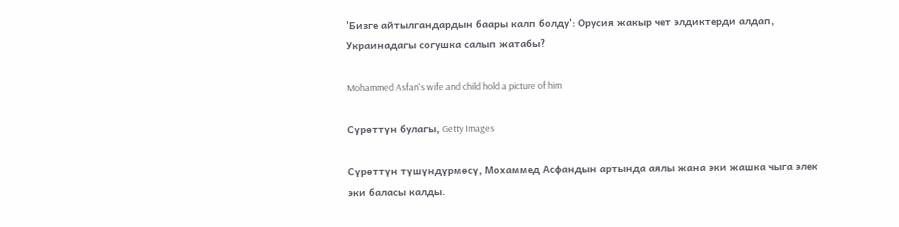'Бизге айтылгандардын баары калп болду': Орусия жакыр чет элдиктерди алдап, Украинадагы согушка салып жатабы?

Mohammed Asfan's wife and child hold a picture of him

Сүрөттүн булагы, Getty Images

Сүрөттүн түшүндүрмөсү, Мохаммед Асфандын артында аялы жана эки жашка чыга элек эки баласы калды.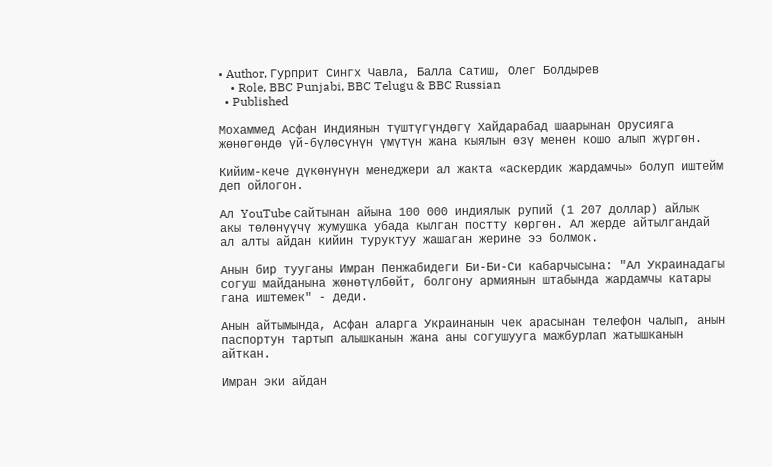• Author, Гурприт Сингх Чавла, Балла Сатиш, Олег Болдырев
    • Role, BBC Punjabi, BBC Telugu & BBC Russian
  • Published

Мохаммед Асфан Индиянын түштүгүндөгү Хайдарабад шаарынан Орусияга жөнөгөндө үй-бүлөсүнүн үмүтүн жана кыялын өзү менен кошо алып жүргөн.

Кийим-кече дүкөнүнүн менеджери ал жакта «аскердик жардамчы» болуп иштейм деп ойлогон.

Ал YouTube сайтынан айына 100 000 индиялык рупий (1 207 доллар) айлык акы төлөнүүчү жумушка убада кылган постту көргөн. Ал жерде айтылгандай ал алты айдан кийин туруктуу жашаган жерине ээ болмок.

Анын бир тууганы Имран Пенжабидеги Би-Би-Си кабарчысына: "Ал Украинадагы согуш майданына жөнөтүлбөйт, болгону армиянын штабында жардамчы катары гана иштемек" - деди.

Анын айтымында, Асфан аларга Украинанын чек арасынан телефон чалып, анын паспортун тартып алышканын жана аны согушууга мажбурлап жатышканын айткан.

Имран эки айдан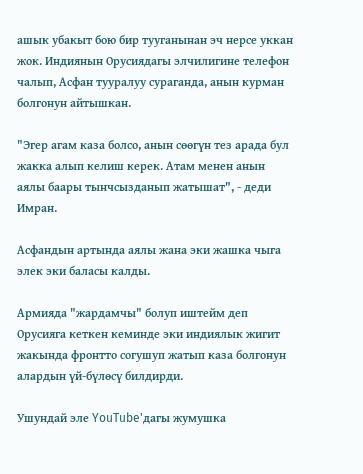ашык убакыт бою бир тууганынан эч нерсе уккан жок. Индиянын Орусиядагы элчилигине телефон чалып, Асфан тууралуу сураганда, анын курман болгонун айтышкан.

"Эгер агам каза болсо, анын сөөгүн тез арада бул жакка алып келиш керек. Атам менен анын аялы баары тынчсызданып жатышат", - деди Имран.

Асфандын артында аялы жана эки жашка чыга элек эки баласы калды.

Армияда "жардамчы" болуп иштейм деп Орусияга кеткен кеминде эки индиялык жигит жакында фронтто согушуп жатып каза болгонун алардын үй-бүлөсү билдирди.

Ушундай эле YouTube'дагы жумушка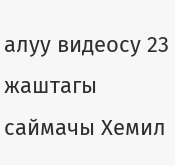алуу видеосу 23 жаштагы саймачы Хемил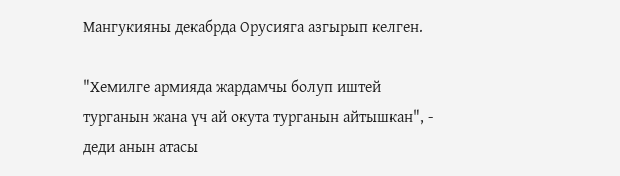Мангукияны декабрда Орусияга азгырып келген.

"Хемилге армияда жардамчы болуп иштей турганын жана үч ай окута турганын айтышкан", - деди анын атасы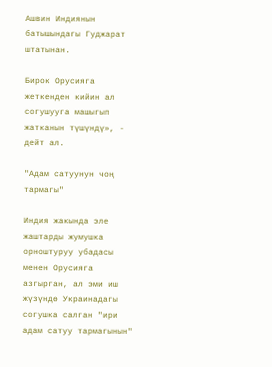Ашвин Индиянын батышындагы Гуджарат штатынан.

Бирок Орусияга жеткенден кийин ал согушууга машыгып жатканын түшүндү», - дейт ал.

"Адам сатуунун чоң тармагы"

Индия жакында эле жаштарды жумушка орноштуруу убадасы менен Орусияга азгырган, ал эми иш жүзүндө Украинадагы согушка салган "ири адам сатуу тармагынын"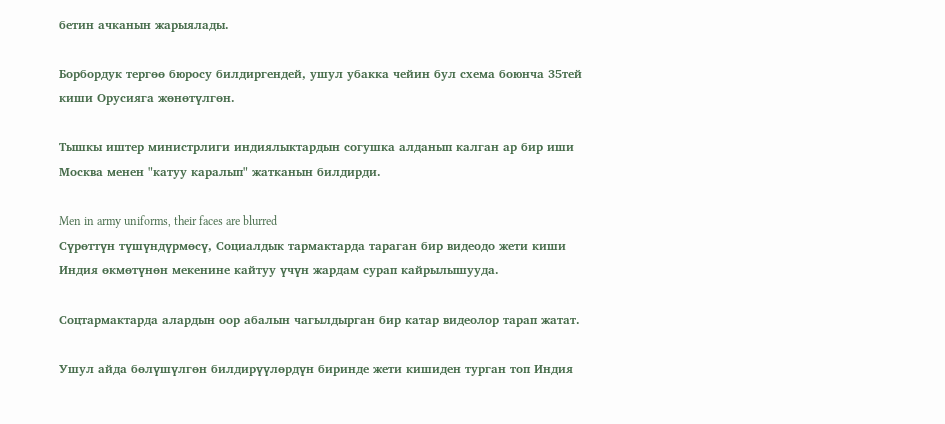бетин ачканын жарыялады.

Борбордук тергөө бюросу билдиргендей, ушул убакка чейин бул схема боюнча 35тей киши Орусияга жөнөтүлгөн.

Тышкы иштер министрлиги индиялыктардын согушка алданып калган ар бир иши Москва менен "катуу каралып" жатканын билдирди.

Men in army uniforms, their faces are blurred
Сүрөттүн түшүндүрмөсү, Социалдык тармактарда тараган бир видеодо жети киши Индия өкмөтүнөн мекенине кайтуу үчүн жардам сурап кайрылышууда.

Соцтармактарда алардын оор абалын чагылдырган бир катар видеолор тарап жатат.

Ушул айда бөлүшүлгөн билдирүүлөрдүн биринде жети кишиден турган топ Индия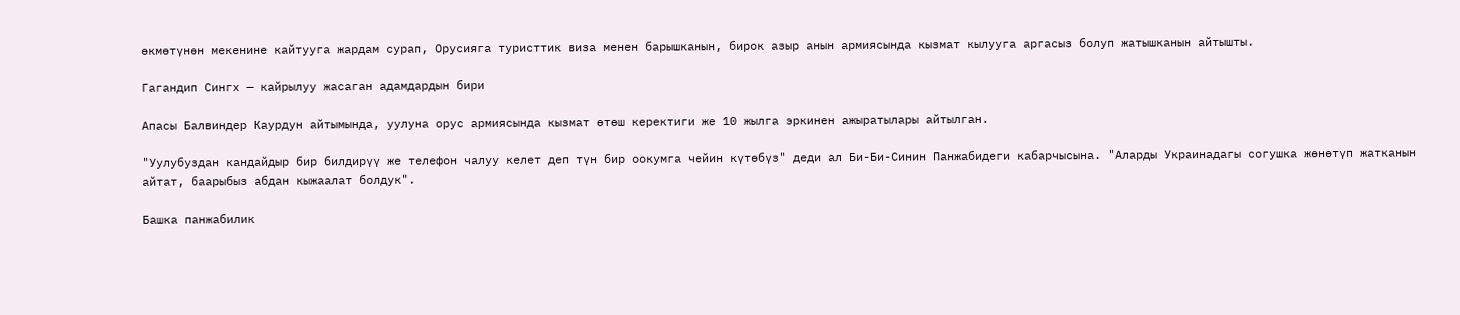өкмөтүнөн мекенине кайтууга жардам сурап, Орусияга туристтик виза менен барышканын, бирок азыр анын армиясында кызмат кылууга аргасыз болуп жатышканын айтышты.

Гагандип Сингх — кайрылуу жасаган адамдардын бири

Апасы Балвиндер Каурдун айтымында, уулуна орус армиясында кызмат өтөш керектиги же 10 жылга эркинен ажыратылары айтылган.

"Уулубуздан кандайдыр бир билдирүү же телефон чалуу келет деп түн бир оокумга чейин күтөбүз" деди ал Би-Би-Синин Панжабидеги кабарчысына. "Аларды Украинадагы согушка жөнөтүп жатканын айтат, баарыбыз абдан кыжаалат болдук".

Башка панжабилик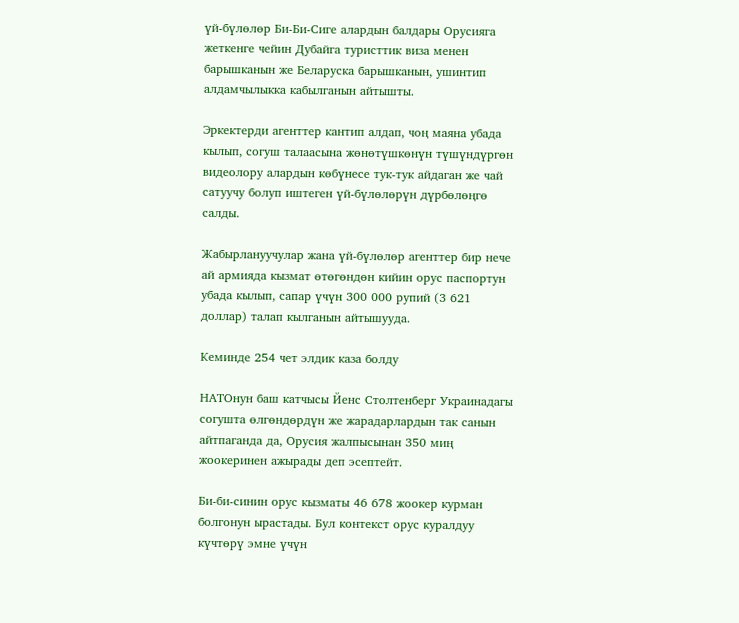үй-бүлөлөр Би-Би-Сиге алардын балдары Орусияга жеткенге чейин Дубайга туристтик виза менен барышканын же Беларуска барышканын, ушинтип алдамчылыкка кабылганын айтышты.

Эркектерди агенттер кантип алдап, чоң маяна убада кылып, согуш талаасына жөнөтүшкөнүн түшүндүргөн видеолору алардын көбүнесе тук-тук айдаган же чай сатуучу болуп иштеген үй-бүлөлөрүн дүрбөлөңгө салды.

Жабырлануучулар жана үй-бүлөлөр агенттер бир нече ай армияда кызмат өтөгөндөн кийин орус паспортун убада кылып, сапар үчүн 300 000 рупий (3 621 доллар) талап кылганын айтышууда.

Кеминде 254 чет элдик каза болду

НАТОнун баш катчысы Йенс Столтенберг Украинадагы согушта өлгөндөрдүн же жарадарлардын так санын айтпаганда да, Орусия жалпысынан 350 миң жоокеринен ажырады деп эсептейт.

Би-би-синин орус кызматы 46 678 жоокер курман болгонун ырастады. Бул контекст орус куралдуу күчтөрү эмне үчүн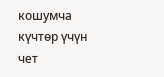кошумча күчтөр үчүн чет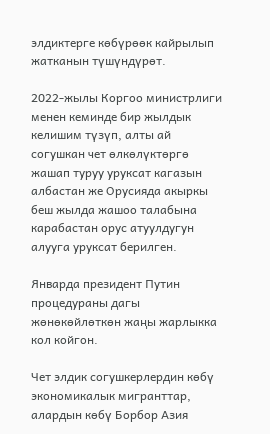элдиктерге көбүрөөк кайрылып жатканын түшүндүрөт.

2022-жылы Коргоо министрлиги менен кеминде бир жылдык келишим түзүп, алты ай согушкан чет өлкөлүктөргө жашап туруу уруксат кагазын албастан же Орусияда акыркы беш жылда жашоо талабына карабастан орус атуулдугун алууга уруксат берилген.

Январда президент Путин процедураны дагы жөнөкөйлөткөн жаңы жарлыкка кол койгон.

Чет элдик согушкерлердин көбү экономикалык мигранттар, алардын көбү Борбор Азия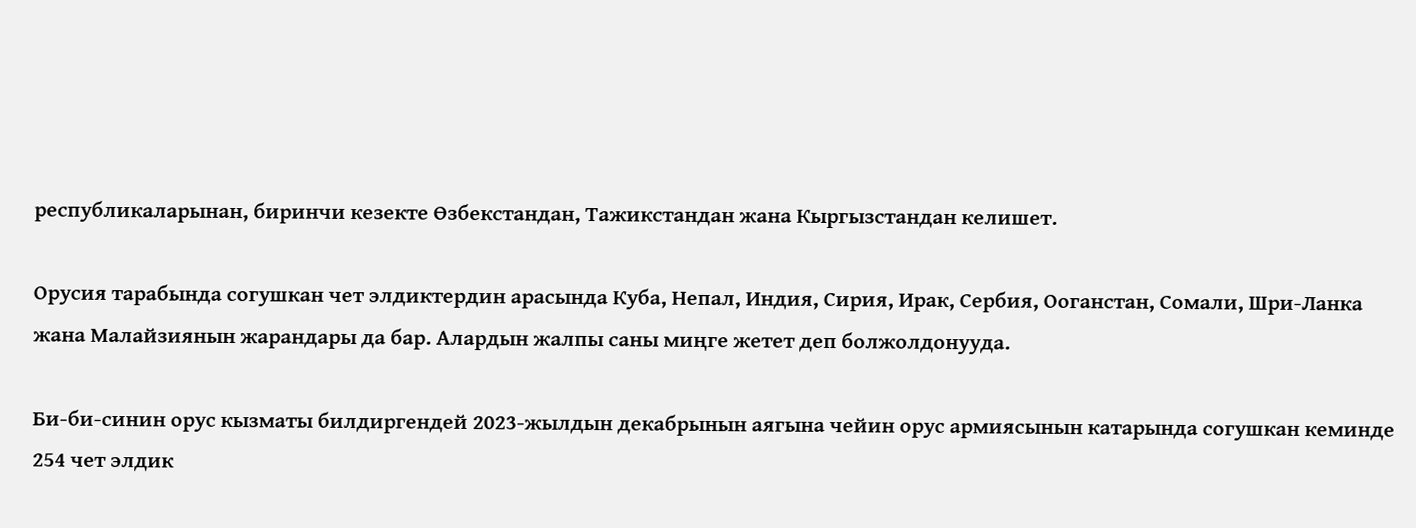республикаларынан, биринчи кезекте Өзбекстандан, Тажикстандан жана Кыргызстандан келишет.

Орусия тарабында согушкан чет элдиктердин арасында Куба, Непал, Индия, Сирия, Ирак, Сербия, Ооганстан, Сомали, Шри-Ланка жана Малайзиянын жарандары да бар. Алардын жалпы саны миңге жетет деп болжолдонууда.

Би-би-синин орус кызматы билдиргендей 2023-жылдын декабрынын аягына чейин орус армиясынын катарында согушкан кеминде 254 чет элдик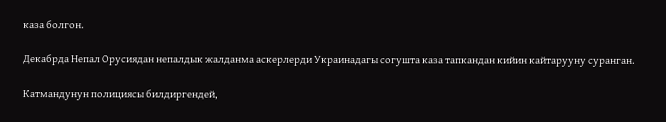каза болгон.

Декабрда Непал Орусиядан непалдык жалданма аскерлерди Украинадагы согушта каза тапкандан кийин кайтарууну суранган.

Катмандунун полициясы билдиргендей,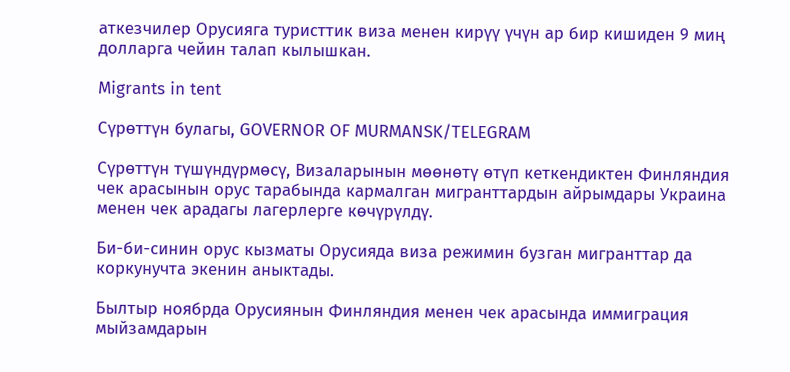аткезчилер Орусияга туристтик виза менен кирүү үчүн ар бир кишиден 9 миң долларга чейин талап кылышкан.

Migrants in tent

Сүрөттүн булагы, GOVERNOR OF MURMANSK/TELEGRAM

Сүрөттүн түшүндүрмөсү, Визаларынын мөөнөтү өтүп кеткендиктен Финляндия чек арасынын орус тарабында кармалган мигранттардын айрымдары Украина менен чек арадагы лагерлерге көчүрүлдү.

Би-би-синин орус кызматы Орусияда виза режимин бузган мигранттар да коркунучта экенин аныктады.

Былтыр ноябрда Орусиянын Финляндия менен чек арасында иммиграция мыйзамдарын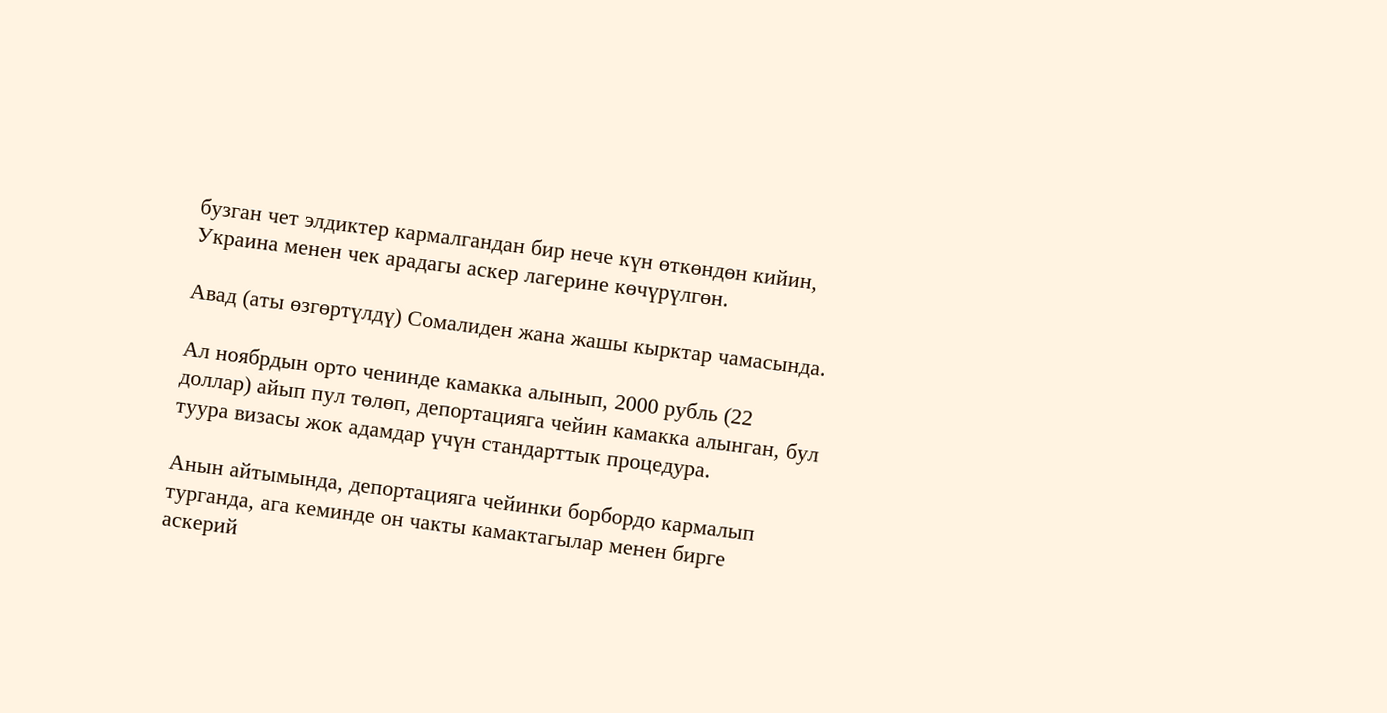бузган чет элдиктер кармалгандан бир нече күн өткөндөн кийин, Украина менен чек арадагы аскер лагерине көчүрүлгөн.

Авад (аты өзгөртүлдү) Сомалиден жана жашы кырктар чамасында.

Ал ноябрдын орто ченинде камакка алынып, 2000 рубль (22 доллар) айып пул төлөп, депортацияга чейин камакка алынган, бул туура визасы жок адамдар үчүн стандарттык процедура.

Анын айтымында, депортацияга чейинки борбордо кармалып турганда, ага кеминде он чакты камактагылар менен бирге аскерий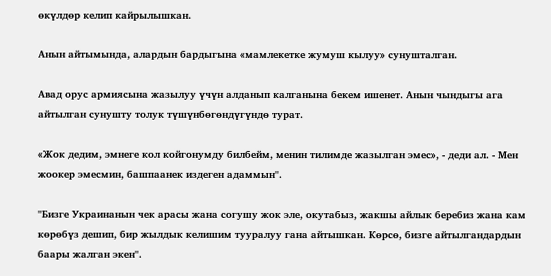өкүлдөр келип кайрылышкан.

Анын айтымында, алардын бардыгына «мамлекетке жумуш кылуу» сунушталган.

Авад орус армиясына жазылуу үчүн алданып калганына бекем ишенет. Анын чындыгы ага айтылган сунушту толук түшүнбөгөндүгүндө турат.

«Жок дедим, эмнеге кол койгонумду билбейм, менин тилимде жазылган эмес», - деди ал. - Мен жоокер эмесмин, башпаанек издеген адаммын".

"Бизге Украинанын чек арасы жана согушу жок эле, окутабыз, жакшы айлык беребиз жана кам көрөбүз дешип, бир жылдык келишим тууралуу гана айтышкан. Көрсө, бизге айтылгандардын баары жалган экен".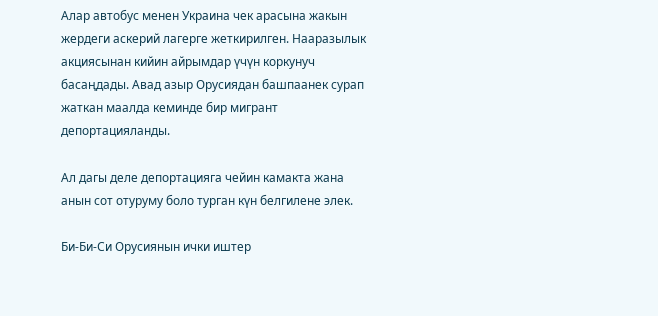Алар автобус менен Украина чек арасына жакын жердеги аскерий лагерге жеткирилген. Нааразылык акциясынан кийин айрымдар үчүн коркунуч басаңдады. Авад азыр Орусиядан башпаанек сурап жаткан маалда кеминде бир мигрант депортацияланды.

Ал дагы деле депортацияга чейин камакта жана анын сот отуруму боло турган күн белгилене элек.

Би-Би-Си Орусиянын ички иштер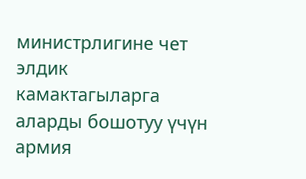министрлигине чет элдик камактагыларга аларды бошотуу үчүн армия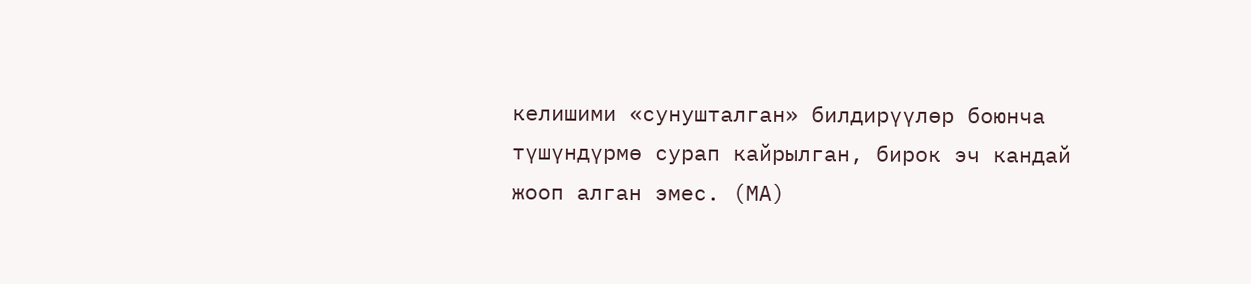келишими «сунушталган» билдирүүлөр боюнча түшүндүрмө сурап кайрылган, бирок эч кандай жооп алган эмес. (МА)